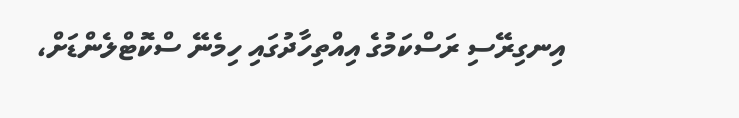އިނގިރޭސި ރަސްކަމުގެ އިއްތިހާދުގައި ހިމެނޭ ސްކޮޓްލެންޑަށް،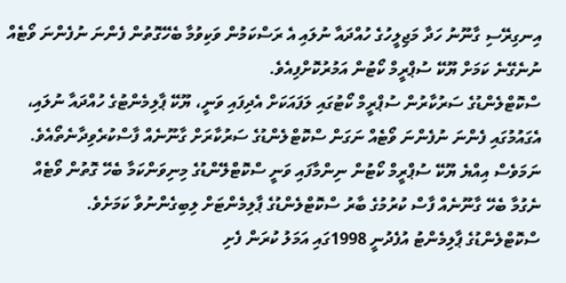އިނގިރޭސި ގާނޫނު ހަދާ މަޖިލީހުގެ ހުއްދައާ ނުލައި އެ ރަސްކަމުން ވަކިވުމާ ބެހޭގޮތުން ފެންނަ ނުފެންނަ ވޯޓެއް ނުނެގޭނެ ކަމަށް ޔޫކޭ ސުޕްރީމް ކޯޓުން އަމުރުކޮށްފިއެވެ.
ސްކޮޓްލެންޑުގެ ސަރުކާރުން ސުޕްރީމް ކޯޓުގައި ލަފައަކަށް އެދިފައި ވަނީ، ޔޫކޭ ޕާލިމެންޓުގެ ހުއްދައާ ނުލައި، އެގައުމުގައި ފެންނަ ނުފެންނަ ވޯޓެއް ނަގަން ސްކޮޓްލެންޑުގެ ސަރުކާރަށް ގާނޫނެއް ފާސްކުރެވިދާނެތޯއެވެ.
ނަމަވެސް އިއްޔެ ޔޫކޭ ސުޕްރީމް ކޯޓުން ނިންމާފައި ވަނީ ސްކޮޓްލޭންޑުގެ މިނިވަންކަމާ ބެހޭ ގޮތުން ވޯޓެއް ނެގުމާ ބެހޭ ގާނޫނެއް ފާސް ކުރުމުގެ ބާރު ސްކޮޓްލެންޑުގެ ޕާލިމެންޓަށް ލިބިގެންނުވާ ކަމަށެވެ.
ސްކޮޓްލެންޑުގެ ޕާލިމެންޓު އުފެދުނީ 1998ގައި އަމަލު ކުރަން ފެށި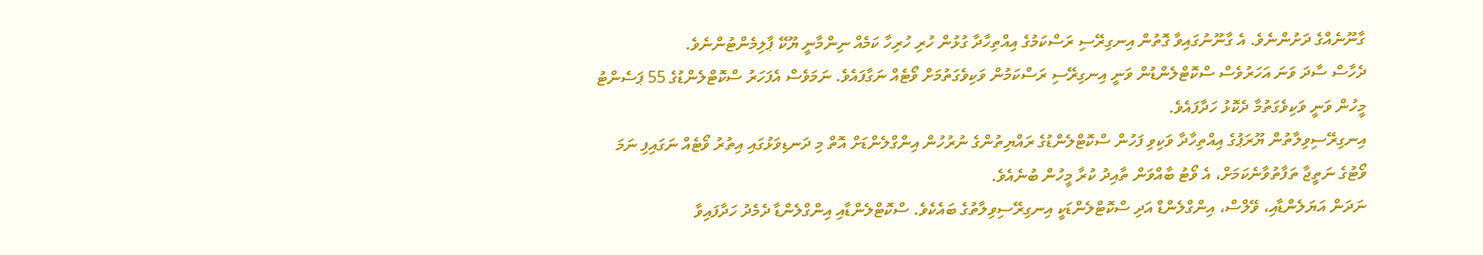ގާނޫނެއްގެ ދަށުންނެވެ. އެ ގާނޫނުގައިވާ ގޮތުން އިނގިރޭސި ރަސްކަމުގެ އިއްތިހާދާ ގުޅުން ހުރި ހުރިހާ ކަމެއް ނިންމާނީ ޔޫކޭ ޕާލިމެންޓުންނެވެ.
ދެހާސް ސާދަ ވަނަ އަހަރުވެސް ސްކޮޓްލެންޑުން ވަނީ އިނގިރޭސި ރަސްކަމުން ވަކިވެގަތުމަށް ވޯޓެއް ނަގާފައެވެ. ނަމަވެސް އެފަހަރު ސްކޮޓްލެންޑުގެ 55 ޕަސެންޓު މީހުން ވަނީ ވަކިވެގަތުމާ ދެކޮޅު ހަދާފައެވެ.
އިނގިރޭސިވިލާތުން ޔޫރަޕުގެ އިއްތިހާދާ ވަކިވި ފަހުން ސްކޮޓްލެންޑުގެ ރައްޔިތުންގެ ނުރުހުން އިންގްލެންޑަށް އޮތް މި ދަނޑިވަޅުގައި އިތުރު ވޯޓެއް ނަގައިފި ނަމަ ވޯޓުގެ ނަތީޖާ ތަފާތުވާނެކަމަށް، އެ ވޯޓު ބާއްވަން ތާއިދު ކުރާ މީހުން ބުނެއެވެ.
ނަދަން އަޔަލެންޑާއި، ވޭލްސް، އިންގްލެންޑް އަދި ސްކޮޓްލެންޑަކީ އިނގިރޭސިވިލާތުގެ ބައެކެވެ. ސްކޮޓްލެންޑާއި އިންގްލެންޑާ ދެމެދު ހަދާފައިވާ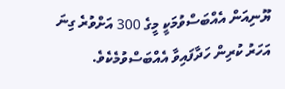ޔޫނިއަން އެއްބަސްވުމަކީ މީގެ 300 އަށްވުރެ ގިނަ އަހަރު ކުރިން ހަދާފައިވާ އެއްބަސްވުމެކެވެ.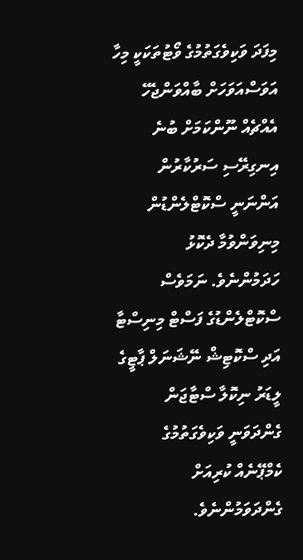މިފަދަ ވަކިވެގަތުމުގެ ވޯޓުތަކަކީ މިހާ އަވަސްއަވަހަށް ބާއްވަންޖެހޭ އެއްޗެއް ނޫންކަމަށް ބުނެ އިނގިރޭސި ސަރުކާރުން އަންނަނީ ސްކޮޓްލެންޑުން މިނިވަންވުމާ ދެކޮޅު ހަދަމުންނެވެ. ނަމަވެސް ސްކޮޓްލެންޑުގެ ފަސްޓް މިނިސްޓާ އަދި ސްކޮޓިޝް ނޭޝަނަލް ޕާޓީގެ ލީޑަރު ނިކޮލާ ސްޓާޖަން ގެންދަވަނީ ވަކިވެގަތުމުގެ ކެމްޕޭނެއް ކުރިއަށް ގެންދަވަމުންނެވެ.